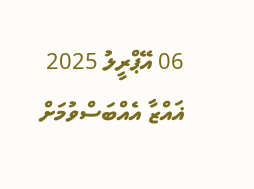06 އޭޕްރީލު 2025
ޣައްޒާ އެއްބަސްވުމަށް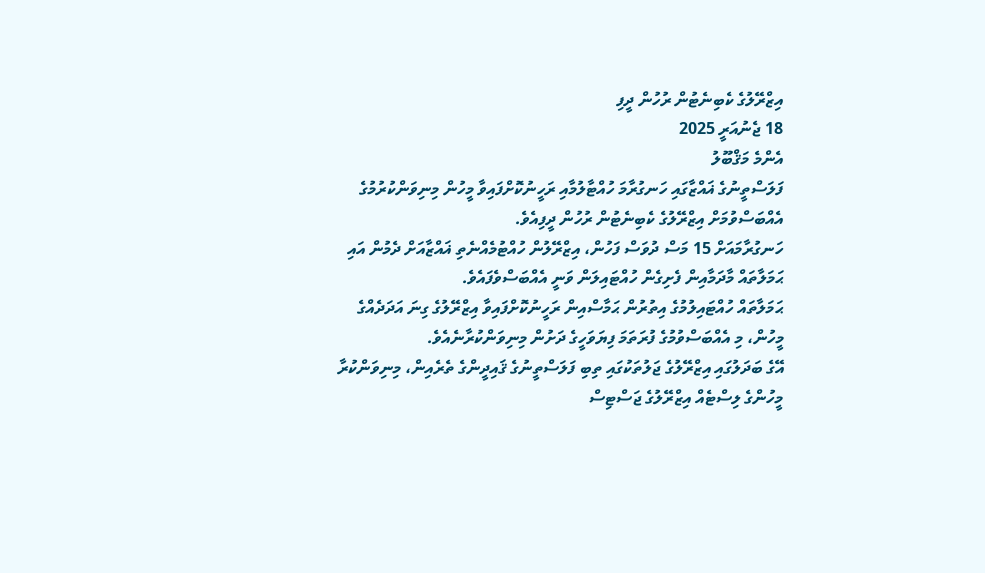އިޒްރޭލުގެ ކެބިނެޓުން ރުހުން ދީފި
18 ޖެނުއަރީ 2025
އެންމެ މަޤްބޫލު
ފަލަސްތީނުގެ ޣައްޒާގައި ހަނގުރާމަ ހުއްޓާލުމާއި ރަހީނުކޮށްފައިވާ މީހުން މިނިވަންކުރުމުގެ އެއްބަސްވުމަށް އިޒްރޭލުގެ ކެބިނެޓުން ރުހުން ދީފިއެވެ.
ހަނގުރާމައަށް 15 މަސް ދުވަސް ފަހުން، އިޒްރޭލުން ހުއްޓުމެއްނެތި ޣައްޒާއަށް ދެމުން އައި ޙަމަލާތައް މާދަމާއިން ފެށިގެން ހުއްޓައިލަން ވަނީ އެއްބަސްވެފައެވެ.
ޙަމަލާތައް ހުއްޓައިލުމުގެ އިތުރުން ޙަމާސްއިން ރަހީނުކޮށްފައިވާ އިޒްރޭލުގެ ގިނަ އަދަދެއްގެ މީހުން، މި އެއްބަސްވުމުގެ ފުރަތަމަ ފިޔަވަހީގެ ދަށުން މިނިވަންކުރާނެއެވެ.
އޭގެ ބަދަލުގައި އިޒްރޭލުގެ ޖަލުތަކުގައި ތިބި ފަލަސްތީނުގެ ޤައިދީންގެ ތެރެއިން، މިނިވަންކުރާ މީހުންގެ ލިސްޓެއް އިޒްރޭލުގެ ޖަސްޓިސް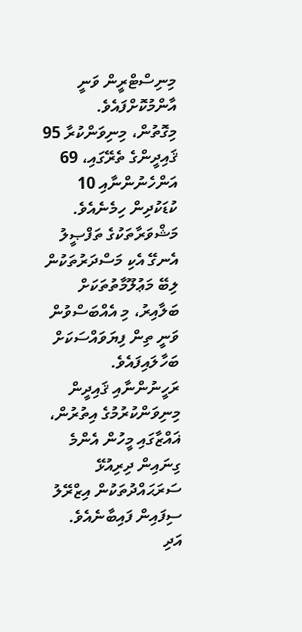މިނިސްޓްރީން ވަނީ އާންމުކޮށްފައެވެ.
މިގޮތުން، މިނިވަންކުރާ 95 ޤައިދީންގެ ތެރޭގައި، 69 އަންހެނުންނާއި 10 ކުޑަކުދިން ހިމެނެއެވެ.
މަޝްވަރާތަކުގެ ތަފްޞީލު އެނގޭ އެކި މަސްދަރުތަކުން ލިބޭ މަޢުލޫމާތުތަކަށް ބަލާއިރު، މި އެއްބަސްވުން ވަނީ ތިން ފިޔަވައްސަކަށް ބަހާލައިފައެވެ.
ރަހީނުންނާއި ޤައިދީން މިނިވަންކުރުމުގެ އިތުރުން، ޣައްޒާގައި މީހުން އެންމެ ގިނައިން ދިރިއުޅޭ ސަރަޙައްދުތަކުން އިޒްރޭލު ސިފައިން ފައިބާނެއެވެ. އަދި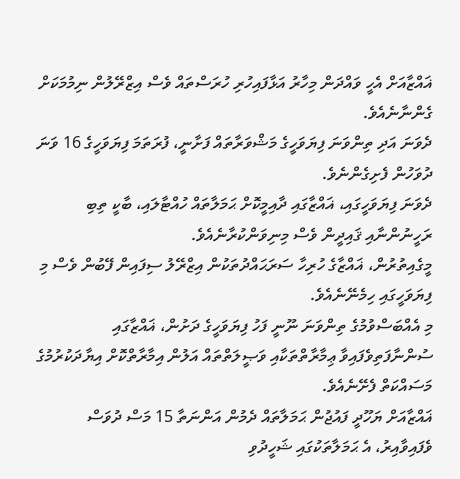ޣައްޒާއަށް އެހީ ވައްދަން މިހާރު އަޅާފައިހުރި ހުރަސްތައް ވެސް އިޒްރޭލުން ނިމުމަކަށް ގެންނާނެއެވެ.
ދެވަނަ އަދި ތިންވަނަ ފިޔަވަހީގެ މަޝްވަރާތައް ފަށާނީ، ފުރަތަމަ ފިޔަވަހީގެ 16 ވަނަ ދުވަހުން ފެށިގެންނެވެ.
ދެވަނަ ފިޔަވަހީގައި، ޣައްޒާގައި ދާއިމީކޮށް ޙަމަލާތައް ހުއްޓާލައި، ބާކީ ތިބި ރަހީނުންނާއި ޤައިދީން ވެސް މިނިވަންކުރާނެއެވެ.
މީގެއިތުރުން، ޣައްޒާގެ ހުރިހާ ސަރަޙައްދުތަކުން އިޒްރޭލު ސިފައިން ފޭބުން ވެސް މި ފިޔަވަހީގައި ހިމެނޭނެއެވެ.
މި އެއްބަސްވުމުގެ ތިންވަނަ ނޫނީ ފަހު ފިޔަވަހީގެ ދަށުން، ޣައްޒާގައި ސުންނާފަތިވެފައިވާ ޢިމާރާތްތަކާއި ވަޞީލަތްތައް އަލުން އިމާރާތްކޮށް އިޔާދަކުރުމުގެ މަސައްކަތް ފެށޭނެއެވެ.
ޣައްޒާއަށް ޔަހޫދީ ފައުޖުން ޙަމަލާތައް ދެމުން އަންނަތާ 15 މަސް ދުވަސް ވެފައިވާއިރު، އެ ޙަމަލާތަކުގައި ޝަހީދުވި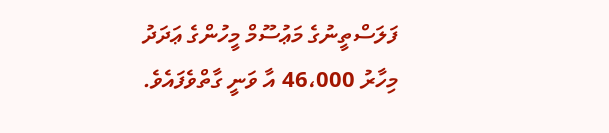ފަލަސްތީނުގެ މަޢުސޫމް މީހުންގެ ޢަދަދު މިހާރު 46،000 އާ ވަނީ ގާތްވެފައެވެ.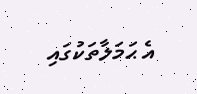އެ ޙަމަލާތަކުގައި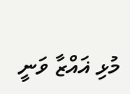މުޅި ޣައްޒާ ވަނީ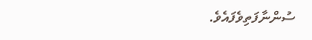ސުންނާފަތިވެފައެވެ.